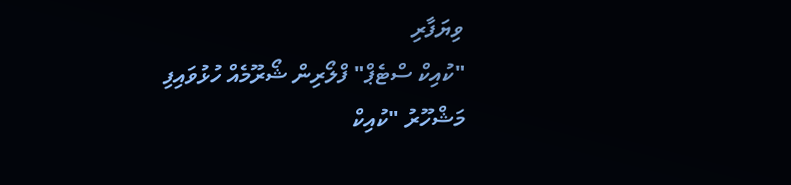ވިޔަފާރި
"ކުއިކް ސްޓެޕް" ފްލޯރިން ޝޯރޫމެއް ހުޅުވައިފި
މަޝްހޫރު "ކުއިކް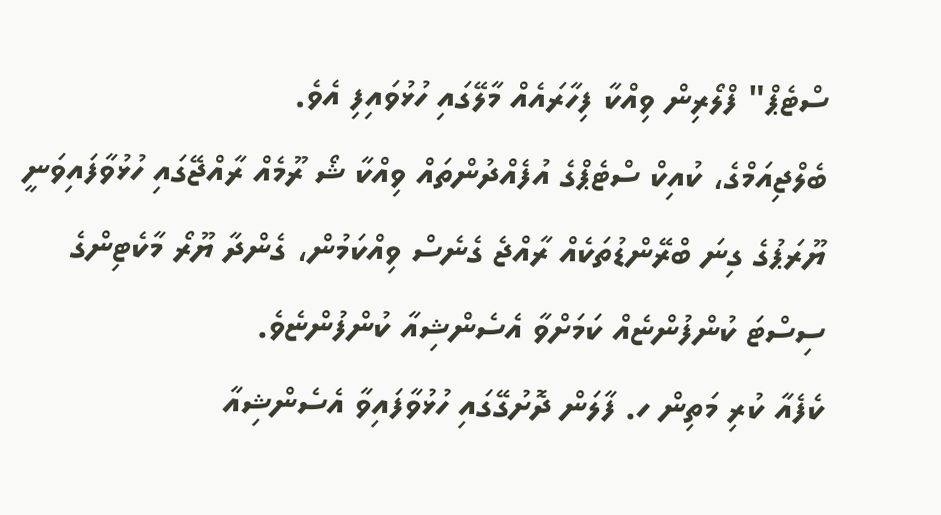ސްޓެޕް" ފްލޯރިން ވިއްކާ ފިހާރައެއް މާލޭގައި ހުޅުވައިފި އެވެ.
ބެލްޖިއަމްގެ، ކުއިކް ސްޓެޕްގެ އުފެއްދުންތައް ވިއްކާ ޝޯ ރޫމެއް ރާއްޖޭގައި ހުޅުވާފައިވަނީ ޔޫރަޕުގެ ގިނަ ބްރޭންޑުތަކެއް ރާއްޖެ ގެނެސް ވިއްކަމުން، ގެންދާ ޔޫރޯ މާކެޓިންގެ ސިސްޓަ ކުންފުންޏެއް ކަމަށްވާ އެސެންޝިއާ ކުންފުންޏެވެ.
ކެފެއާ ކުރި މަތިން ހ. ފާލަން ދޮށުގޭގައި ހުޅުވާފައިވާ އެސެންޝިއާ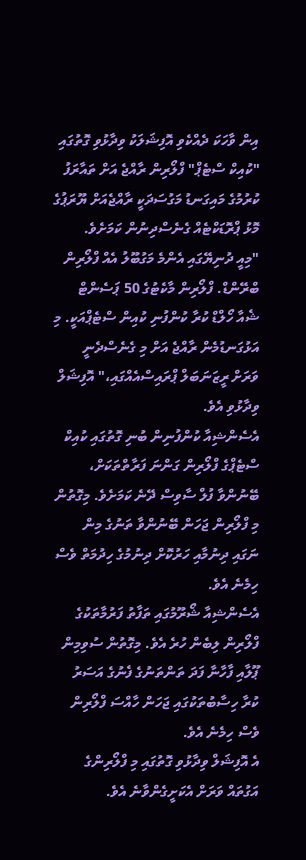އިން ވާހަކަ ދެއްކެވި އޮފިޝަލަކު ވިދާޅުވި ގޮތުގައި "ކުއިކް ސްޓެޕް" ފްލޯރިން ރާއްޖެ އަށް ތައާރަފު ކުރުމުގެ މައިގަނޑު މަގުސަދަކީ ރާއްޖެއަށް ޔޫރަޕުގެ މޮޅު ޕްރޮޑަކްޓެއް ގެނެސްދިނުން ކަމަށެވެ.
"މިއީ ދުނިޔޭގައި އެންމެ މަގުބޫލު އެއް ފްލޯރިން ބްރޭންޑް. ފްލޯރިން މާކެޓުގެ 50 ޕަސެންޓް ޝެއާ ހޯލްޑް ކުރާ ކުންފުނި ކުއިން ސްޓެޕްއަކީ. މި އަޅުގަނޑުމެން ރާއްޖެ އަށް މި ގެނެސްދެނީ ވަރަށް ރީޒަނަބަލް ޕްރައިސްއެއްގައި،" އޮފިޝަލް ވިދާޅުވި އެވެ.
އެސެންޝިއާ ކުންފުނިން ބުނި ގޮތުގައި ކުއިކް ސްޓެޕްގެ ފްލޯރިން ގަންނަ ފަރާތްތަކަށް، ބޭނުންވާ ފުލް ސާވިސް ދޭނެ ކަމަށެވެ. މިގޮތުން މި ފްލޯރިން ޖަހަން ބޭނުންވާ ތަނުގެ މިން ނަގައި ދިނުމާއި ހަރުކޮށް ދިނުމުގެ ހިދުމަތް ވެސް ހިމެނެ އެވެ.
އެސެންޝިއާ ޝޯރޫމުގައި ތަފާތު ފަރުމާތަކުގެ ފްލޯރިން ލިބެން ހުރެ އެވެ. މިގޮތުން ސުވިމިން ޕޫލާއި ފާހާނާ ފަދަ ތަންތަނުގެ ފެނުގެ އަސަރު ކުރާ ހިސާބުތަކުގައި ޖަހަން ހާއްސަ ފްލޯރިން ވެސް ހިމެނެ އެވެ.
އެ އޮފިޝަލް ވިދާޅުވި ގޮތުގައި މި ފްލޯރިންގެ އަގުތައް ވަރަށް އެކަށީގެންވާނެ އެވެ.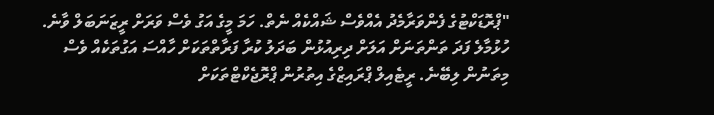"ޕްރޮޑަކްޓުގެ ފެންވަރާމެދު އެއްވެސް ޝައްކެއް ނެތް. ހަމަ މީގެ އަގު ވެސް ވަރަށް ރީޒަނަބަލް ވާނެ. ހުޅުމާލެ ފަދަ ތަންތަނަށް އަލަށް ދިރިއުޅުން ބަދަލު ކުރާ ފަރާތްތަކަށް ހާއްސަ އަގުތަކެއް ވެސް މިތަނުން ލިބޭނެ. ރީޓެއިލް ޕްރައިޒްގެ އިތުރުން ޕްރޮޖެކްޓްތަކަށް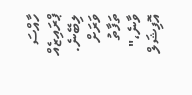ހާއްސަ ޕްރައިޒެއް ލިބޭނެ. ވަރަށް ތަފާތު ވާނެ،" އޮފިޝަލް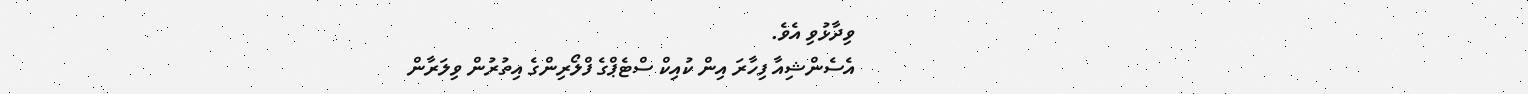ވިދާޅުވި އެވެ.
އެސެންޝިއާ ފިހާރަ އިން ކުއިކް ސްޓެޕްގެ ފްލޯރިންގެ އިތުރުން ވިލަރާން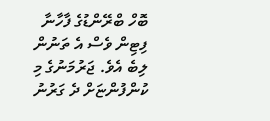ބޮހް ބްރޭންޑުގެ ފާހާނާ ފިޓިން ވެސް އެ ތަނުން ލިބެ އެވެ. ޖަރުމަނުގެ މި ކުންފުންޏަށް ދެ ގަރުނު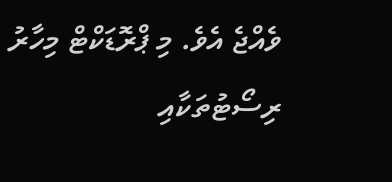ވެއްޖެ އެވެ. މި ޕްރޮޑަކްޓް މިހާރު ރިސޯޓުތަކާއި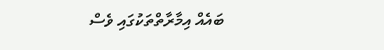ބައެއް އިމާރާތްތަކުގައި ވެސް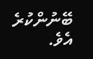ބޭނުންކުރެ އެވެ.